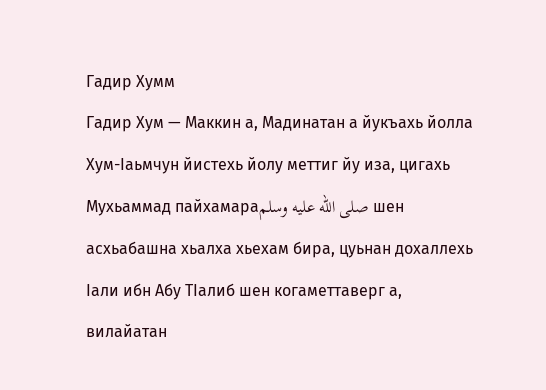Гадир Хумм
Гадир Хум — Маккин а, Мадинатан а йукъахь йолла Хум-Ӏаьмчун йистехь йолу меттиг йу иза, цигахь Мухьаммад пайхамараصلى الله عليه وسلم шен асхьабашна хьалха хьехам бира, цуьнан дохаллехь Ӏали ибн Абу ТӀалиб шен когаметтаверг а, вилайатан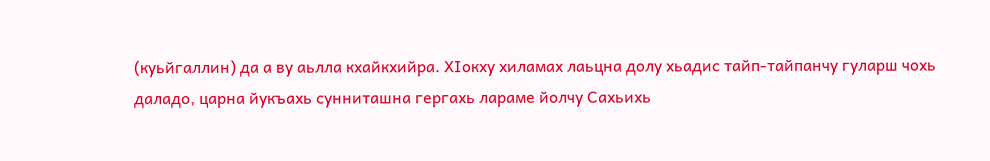(куьйгаллин) да а ву аьлла кхайкхийра. ХӀокху хиламах лаьцна долу хьадис тайп-тайпанчу гуларш чохь даладо, царна йукъахь сунниташна гергахь лараме йолчу Сахьихь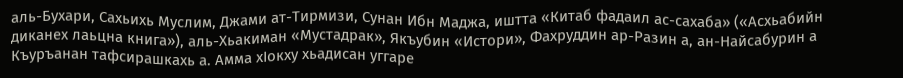аль-Бухари, Сахьихь Муслим, Джами ат-Тирмизи, Сунан Ибн Маджа, иштта «Китаб фадаил ас-сахаба» («Асхьабийн диканех лаьцна книга»), аль-Хьакиман «Мустадрак», Якъубин «Истори», Фахруддин ар-Разин а, ан-Найсабурин а Къуръанан тафсирашкахь а. Амма хӀокху хьадисан уггаре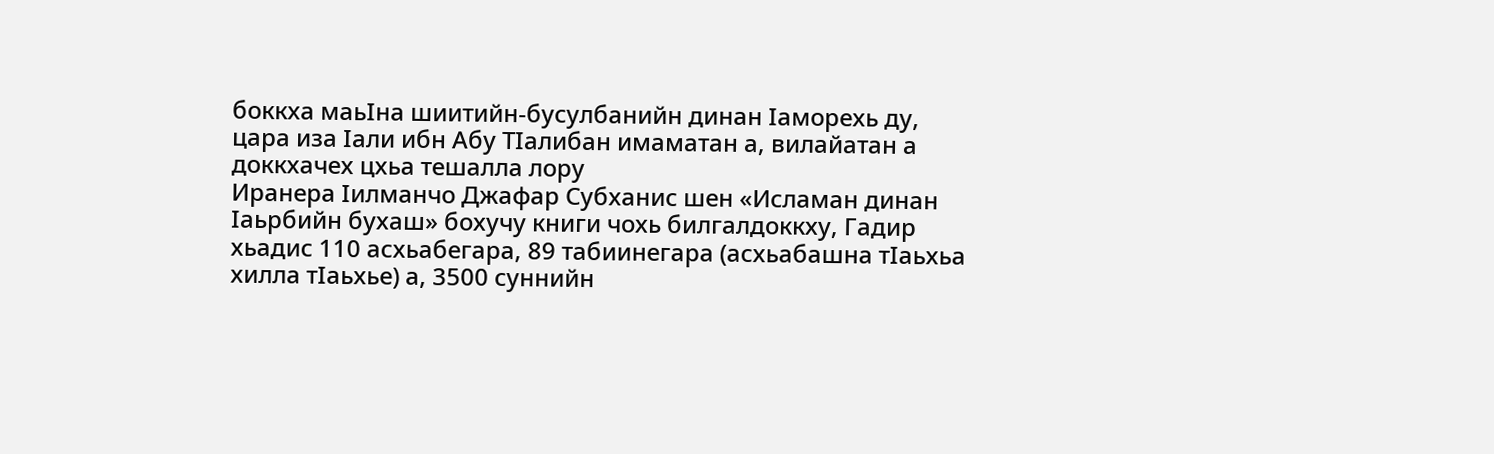боккха маьӀна шиитийн-бусулбанийн динан Ӏаморехь ду, цара иза Ӏали ибн Абу ТӀалибан имаматан а, вилайатан а доккхачех цхьа тешалла лору
Иранера Ӏилманчо Джафар Субханис шен «Исламан динан Ӏаьрбийн бухаш» бохучу книги чохь билгалдоккху, Гадир хьадис 110 асхьабегара, 89 табиинегара (асхьабашна тӀаьхьа хилла тӀаьхье) а, 3500 суннийн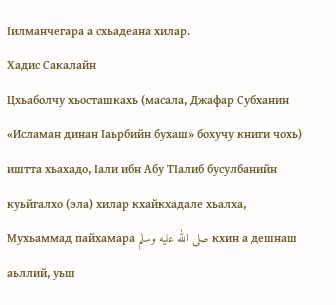Ӏилманчегара а схьадеана хилар.
Хадис Сакалайн
Цхьаболчу хьосташкахь (масала, Джафар Субханин «Исламан динан Ӏаьрбийн бухаш» бохучу книги чохь) иштта хьахадо, Ӏали ибн Абу ТӀалиб бусулбанийн куьйгалхо (эла) хилар кхайкхадале хьалха, Мухьаммад пайхамара صلى الله عليه وسلم кхин а дешнаш аьллий, уьш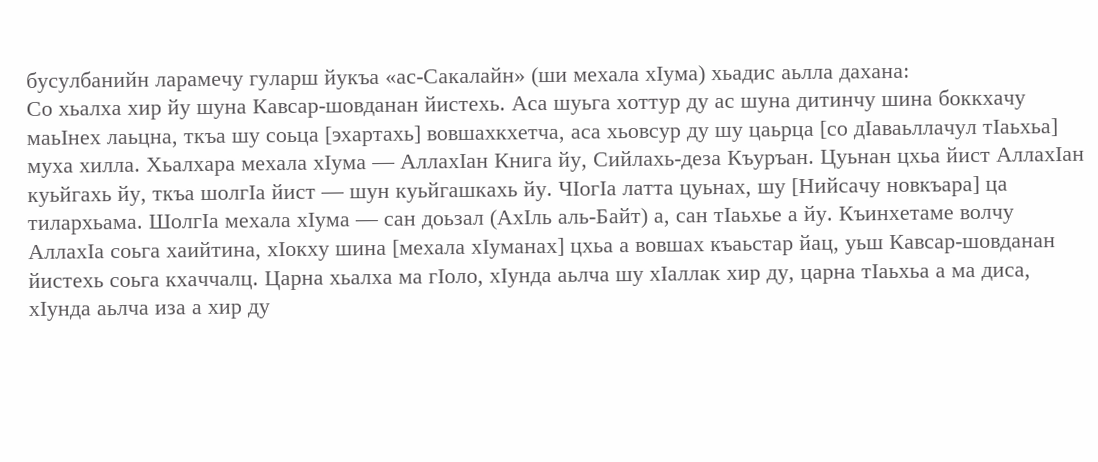бусулбанийн ларамечу гуларш йукъа «ас-Сакалайн» (ши мехала хӀума) хьадис аьлла дахана:
Со хьалха хир йу шуна Кавсар-шовданан йистехь. Аса шуьга хоттур ду ас шуна дитинчу шина боккхачу маьӀнех лаьцна, ткъа шу соьца [эхартахь] вовшахкхетча, аса хьовсур ду шу цаьрца [со дӀаваьллачул тӀаьхьа] муха хилла. Хьалхара мехала хӀума — АллахӀан Книга йу, Сийлахь-деза Къуръан. Цуьнан цхьа йист АллахӀан куьйгахь йу, ткъа шолгӀа йист — шун куьйгашкахь йу. ЧӀогӀа латта цуьнах, шу [Нийсачу новкъара] ца тилархьама. ШолгӀа мехала хӀума — сан доьзал (АхӀль аль-Байт) а, сан тӀаьхье а йу. Къинхетаме волчу АллахӀа соьга хаийтина, хӀокху шина [мехала хӀуманах] цхьа а вовшах къаьстар йац, уьш Кавсар-шовданан йистехь соьга кхаччалц. Царна хьалха ма гӀоло, хӀунда аьлча шу хӀаллак хир ду, царна тӀаьхьа а ма диса, хӀунда аьлча иза а хир ду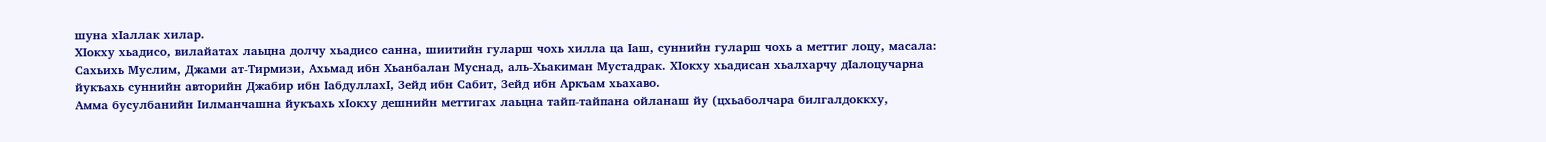шуна хӀаллак хилар.
ХӀокху хьадисо, вилайатах лаьцна долчу хьадисо санна, шиитийн гуларш чохь хилла ца Ӏаш, суннийн гуларш чохь а меттиг лоцу, масала: Сахьихь Муслим, Джами ат-Тирмизи, Ахьмад ибн Хьанбалан Муснад, аль-Хьакиман Мустадрак. ХӀокху хьадисан хьалхарчу дӀалоцучарна йукъахь суннийн авторийн Джабир ибн ӀабдуллахӀ, Зейд ибн Сабит, Зейд ибн Аркъам хьахаво.
Амма бусулбанийн Ӏилманчашна йукъахь хӀокху дешнийн меттигах лаьцна тайп-тайпана ойланаш йу (цхьаболчара билгалдоккху,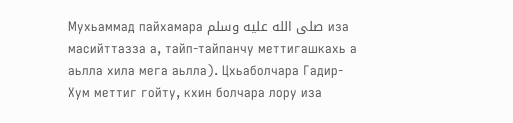Мухьаммад пайхамара صلى الله عليه وسلم иза масийттазза а, тайп-тайпанчу меттигашкахь а аьлла хила мега аьлла). Цхьаболчара Гадир-Хум меттиг гойту, кхин болчара лору иза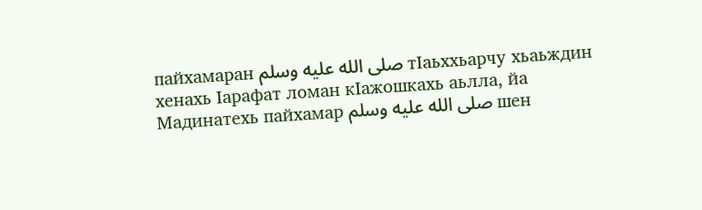пайхамаран صلى الله عليه وسلم тӀаьххьарчу хьаьждин хенахь Ӏарафат ломан кӀажошкахь аьлла, йа Мадинатехь пайхамар صلى الله عليه وسلم шен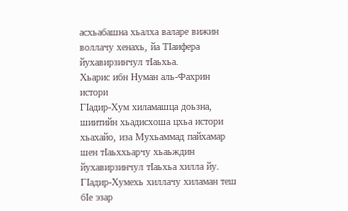асхьабашна хьалха валаре вижин воллачу хенахь, йа ТӀаифера йухавирзинчул тӀаьхьа.
Хьарис ибн Нуман аль-Фахрин истори
ГӀадир-Хум хиламашца доьзна, шиитийн хьадисхоша цхьа истори хьахайо, иза Мухьаммад пайхамар шен тӀаьххьарчу хьаьждин йухавирзинчул тӀаьхьа хилла йу. ГӀадир-Хумехь хиллачу хиламан теш бӀе эзар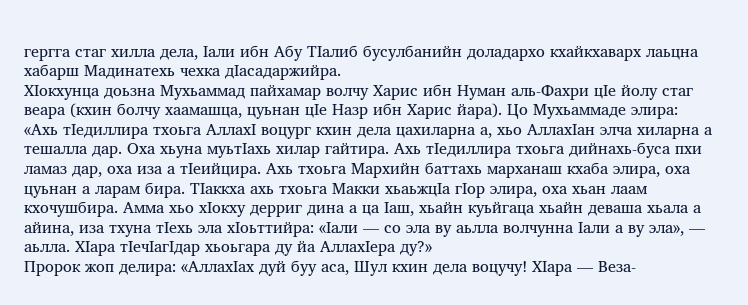гергга стаг хилла дела, Ӏали ибн Абу ТӀалиб бусулбанийн доладархо кхайкхаварх лаьцна хабарш Мадинатехь чехка дӀасадаржийра.
ХӀокхунца доьзна Мухьаммад пайхамар волчу Харис ибн Нуман аль-Фахри цӀе йолу стаг веара (кхин болчу хаамашца, цуьнан цӀе Назр ибн Харис йара). Цо Мухьаммаде элира:
«Ахь тӀедиллира тхоьга АллахӀ воцург кхин дела цахиларна а, хьо АллахӀан элча хиларна а тешалла дар. Оха хьуна муьтӀахь хилар гайтира. Ахь тӀедиллира тхоьга дийнахь-буса пхи ламаз дар, оха иза а тӀеийцира. Ахь тхоьга Мархийн баттахь марханаш кхаба элира, оха цуьнан а ларам бира. ТӀаккха ахь тхоьга Макки хьаьжцӀа гӀор элира, оха хьан лаам кхочушбира. Амма хьо хӀокху дерриг дина а ца Ӏаш, хьайн куьйгаца хьайн деваша хьала а айина, иза тхуна тӀехь эла хӀоьттийра: «Ӏали — со эла ву аьлла волчунна Ӏали а ву эла», — аьлла. ХӀара тӀечӀагӀдар хьоьгара ду йа АллахӀера ду?»
Пророк жоп делира: «АллахӀах дуй буу аса, Шул кхин дела воцучу! ХӀара — Веза-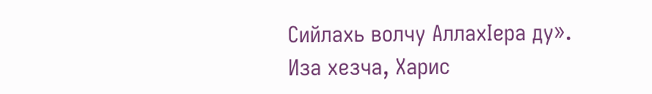Сийлахь волчу АллахӀера ду».
Иза хезча, Харис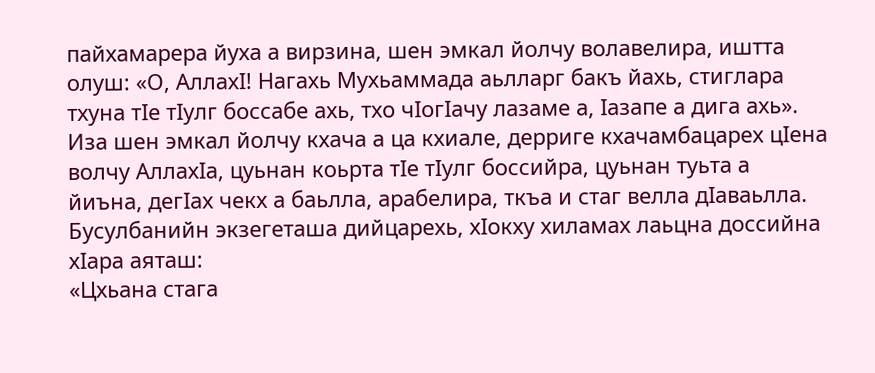пайхамарера йуха а вирзина, шен эмкал йолчу волавелира, иштта олуш: «О, АллахӀ! Нагахь Мухьаммада аьлларг бакъ йахь, стиглара тхуна тӀе тӀулг боссабе ахь, тхо чӀогӀачу лазаме а, Ӏазапе а дига ахь». Иза шен эмкал йолчу кхача а ца кхиале, дерриге кхачамбацарех цӀена волчу АллахӀа, цуьнан коьрта тӀе тӀулг боссийра, цуьнан туьта а йиъна, дегӀах чекх а баьлла, арабелира, ткъа и стаг велла дӀаваьлла.
Бусулбанийн экзегеташа дийцарехь, хӀокху хиламах лаьцна доссийна хӀара аяташ:
«Цхьана стага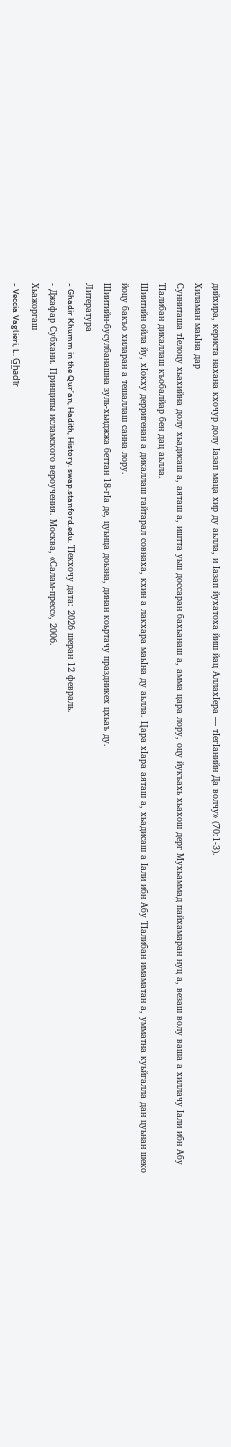дийхира, кериста нахана кхочур долу Ӏазап маца хир ду аьлла, и Ӏазап йухатоха йиш йац АллахӀера — тӀегӀанийн Да волчу» (70:1-3).
Хиламан маьӀна дар
Сунниташа тӀелоцу хьахийна долу хьадисаш а, аяташ а, иштта уьш доссаран бахьанаш а, амма цара лору, оцу йукъахь хьахош дерг Мухьаммад пайхамаран нуц а, везаш волу ваша а хиллачу Ӏали ибн Абу ТӀалибан дикаллаш къобалйар бен дац аьлла.
Шиитийн ойла йу, хӀокху дерригенан а дикаллаш гайтарал совнаха, кхин а лакхара маьӀна ду аьлла. Цара хӀара аяташ а, хьадисаш а Ӏали ибн Абу ТӀалибан имаматан а, умматна куьйгалла дан цуьнан шеко йоцу бакъо хиларан а тешаллаш санна лору.
Шиитийн-бусулбанашна зуль-хьиджжа беттан 18-гӀа де, цуьнца доьзна, динан коьртачу праздникех цхьаъ ду.
Литература
- Ghadir Khumm in the Qur’an, Hadith, History. swap.stanford.edu. ТӀекхочу дата: 2026 шеран 12 февраль.
- Джафар Субхани. Принципы исламского вероучения. Москва, «Салам-пресс», 2006.
Хьажоргаш
- Veccia Vaglieri, L. G̲h̲adīr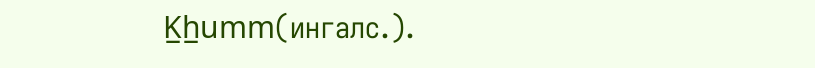K̲h̲umm(ингалс.).